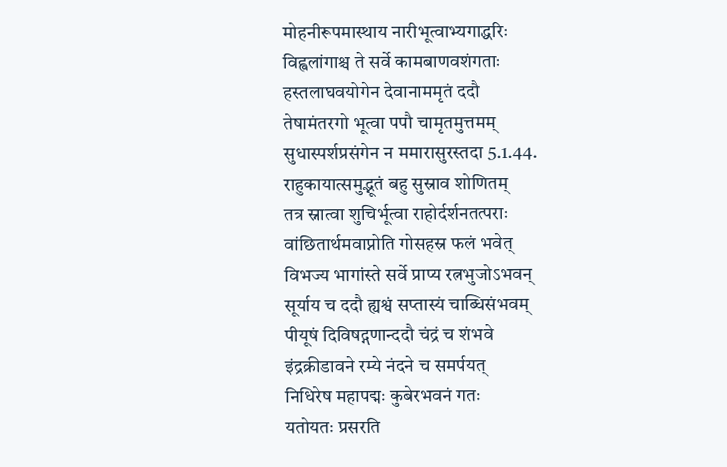मोहनीरूपमास्थाय नारीभूत्वाभ्यगाद्धरिः
विह्वलांगाश्च ते सर्वे कामबाणवशंगताः
हस्तलाघवयोगेन देवानाममृतं ददौ
तेषामंतरगो भूत्वा पपौ चामृतमुत्तमम्
सुधास्पर्शप्रसंगेन न ममारासुरस्तदा 5.1.44.
राहुकायात्समुद्भूतं बहु सुस्राव शोणितम्
तत्र स्नात्वा शुचिर्भूत्वा राहोर्दर्शनतत्पराः
वांछितार्थमवाप्नोति गोसहस्र फलं भवेत्
विभज्य भागांस्ते सर्वे प्राप्य रत्नभुजोऽभवन्
सूर्याय च ददौ ह्यश्वं सप्तास्यं चाब्धिसंभवम्
पीयूषं दिविषद्गणान्ददौ चंद्रं च शंभवे
इंद्रक्रीडावने रम्ये नंदने च समर्पयत्
निधिरेष महापद्मः कुबेरभवनं गतः
यतोयतः प्रसरति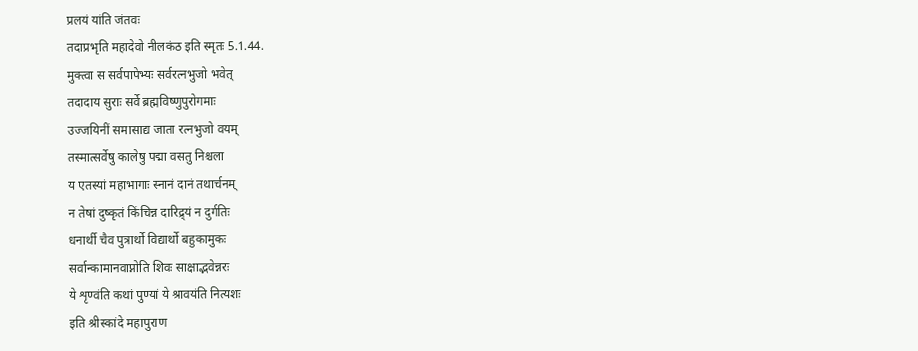प्रलयं यांति जंतवः
तदाप्रभृति महादेवो नीलकंठ इति स्मृतः 5.1.44.
मुक्त्वा स सर्वपापेभ्यः सर्वरत्नभुजो भवेत्
तदादाय सुराः सर्वे ब्रह्मविष्णुपुरोगमाः
उज्जयिनीं समासाद्य जाता रत्नभुजो वयम्
तस्मात्सर्वेषु कालेषु पद्मा वसतु निश्चला
य एतस्यां महाभागाः स्नानं दानं तथार्चनम्
न तेषां दुष्कृतं किंचिन्न दारिद्र्यं न दुर्गतिः
धनार्थी चैव पुत्रार्थो विद्यार्थो बहुकामुकः
सर्वान्कामानवाप्नोति शिवः साक्षाद्भवेन्नरः
ये शृण्वंति कथां पुण्यां ये श्रावयंति नित्यशः
इति श्रीस्कांदे महापुराण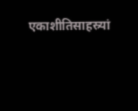एकाशीतिसाहस्र्यां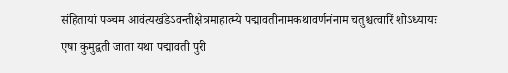संहितायां पञ्चम आवंत्यखंडेऽवन्तीक्षेत्रमाहात्म्ये पद्मावतीनामकथावर्णनंनाम चतुश्चत्वारिं शोऽध्यायः
एषा कुमुद्वती जाता यथा पद्मावती पुरी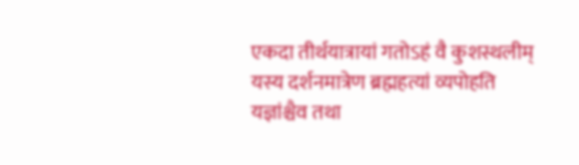एकदा तीर्थयात्रायां गतोऽहं वै कुशस्थलीम्
यस्य दर्शनमात्रेण ब्रह्महत्यां व्यपोहति
यज्ञांश्चैव तथा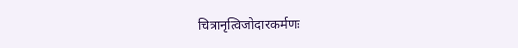चित्रानृत्विजोदारकर्मणः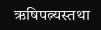ऋषिपत्न्यस्तथा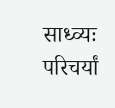साध्व्यः परिचर्यां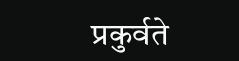प्रकुर्वते